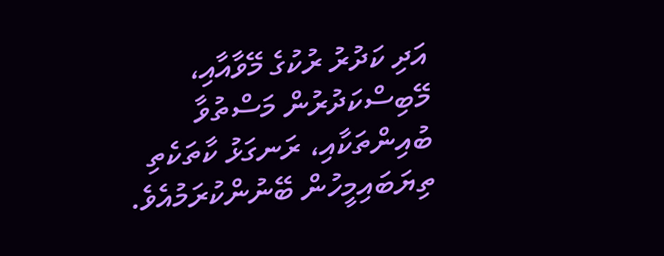އަދި ކަދުރު ރުކުގެ މޭވާއާއި، މޭބިސްކަދުރުން މަސްތުވާ ބުއިންތަކާއި، ރަނގަޅު ކާތަކެތި ތިޔަބައިމީހުން ބޭނުންކުރަމުއެވެ.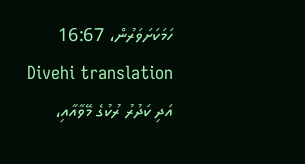ހަމަކަށަވަރުން، 16:67 Divehi translation
އަދި ކަދުރު ރުކުގެ މޭވާއާއި،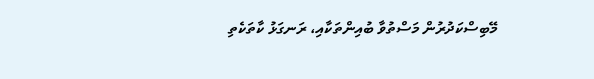މޭބިސްކަދުރުން މަސްތުވާ ބުއިންތަކާއި، ރަނގަޅު ކާތަކެތި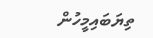ތިޔަބައިމީހުން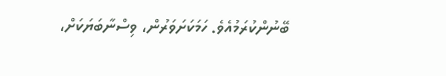ބޭނުންކުރަމުއެވެ. ހަމަކަށަވަރުން، ވިސްނާބަޔަކަށް،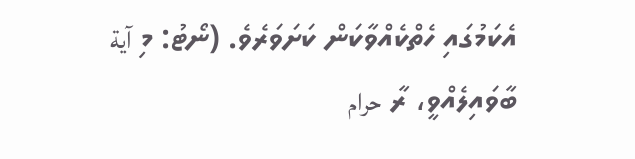އެކަމުގައި ހެތްކެއްވާކަން ކަށަވަރެވެ. (ނޯޓު: މި آية ބާވައިލެއްވީ، ރާ حرام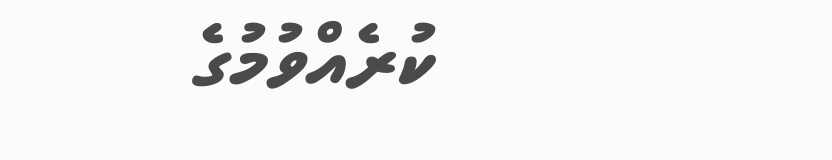ކުރެއްވުމުގެ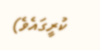ކުރީގައެވެ)